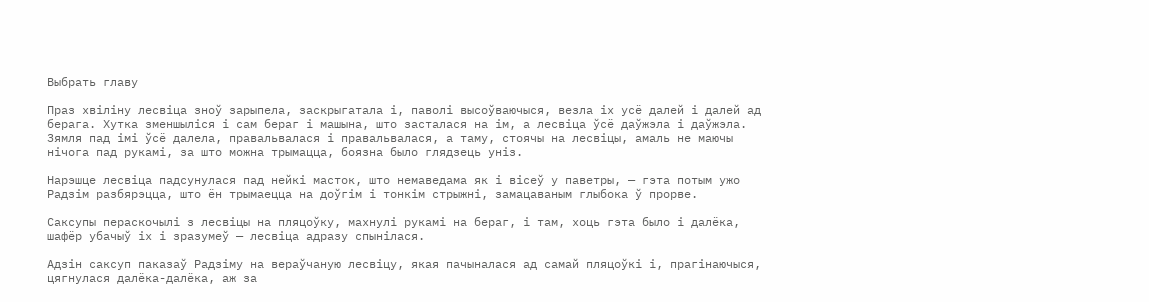Выбрать главу

Праз хвіліну лесвіца зноў зарыпела, заскрыгатала і, паволі высоўваючыся, везла іх усё далей і далей ад берага. Хутка зменшыліся і сам бераг і машына, што засталася на ім, а лесвіца ўсё даўжэла і даўжэла. Зямля пад імі ўсё далела, правальвалася і правальвалася, а таму, стоячы на лесвіцы, амаль не маючы нічога пад рукамі, за што можна трымацца, боязна было глядзець уніз.

Нарэшце лесвіца падсунулася пад нейкі масток, што немаведама як і вісеў у паветры, — гэта потым ужо Радзім разбярэцца, што ён трымаецца на доўгім і тонкім стрыжні, замацаваным глыбока ў прорве.

Саксупы пераскочылі з лесвіцы на пляцоўку, махнулі рукамі на бераг, і там, хоць гэта было і далёка, шафёр убачыў іх і зразумеў — лесвіца адразу спынілася.

Адзін саксуп паказаў Радзіму на вераўчаную лесвіцу, якая пачыналася ад самай пляцоўкі і, прагінаючыся, цягнулася далёка-далёка, аж за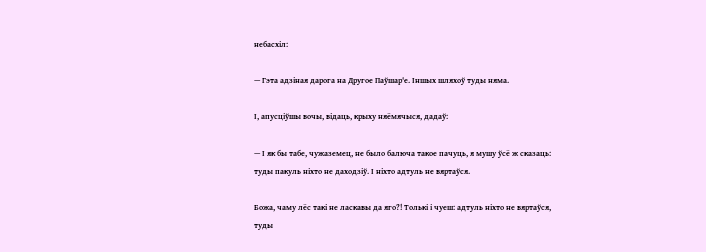небасхіл:

— Гэта адзіная дарога на Другое Паўшар'е. Іншых шляхоў туды няма.

І, апусціўшы вочы, відаць, крыху няёмячыся, дадаў:

— І як бы табе, чужаземец, не было балюча такое пачуць, я мушу ўсё ж сказаць: туды пакуль ніхто не даходзіў. І ніхто адтуль не вяртаўся.

Божа, чаму лёс такі не ласкавы да яго?! Толькі і чуеш: адтуль ніхто не вяртаўся, туды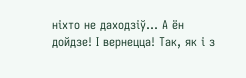ніхто не даходзіў… А ён дойдзе! І вернецца! Так, як і з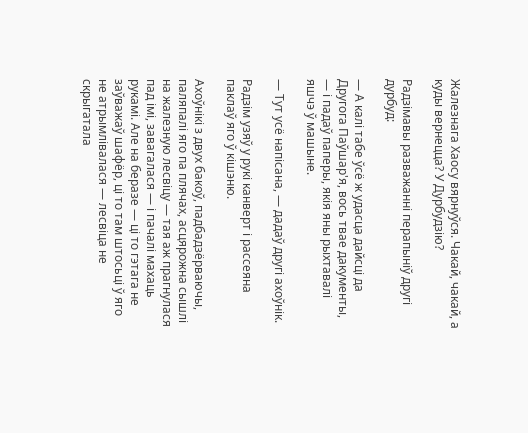Жалезнага Хаосу вярнуўся. Чакай, чакай, а куды вернецца? У Дурбудзію?

Радзімавы разважанні перапыніў другі дурбуд:

— А калі табе ўсё ж удасца дайсці да Другога Паўшар'я, вось твае дакументы, — і падаў паперы, якія яны рыхтавалі яшчэ ў машыне.

— Тут усё напісана, — дадаў другі ахоўнік.

Радзім узяў у рукі канверт і рассеяна паклаў яго ў кішэню.

Ахоўнікі з двух бакоў, падбадзёрваючы, паляпалі яго па плячах, асцярожна сышлі на жалезную лесвіцу — тая аж прагнулася пад імі, завагалася — і пачалі махаць рукамі. Але на беразе — ці то гэтага не заўважаў шафёр, ці то там штосьці ў яго не атрымлівалася — лесвіца не скрыгатала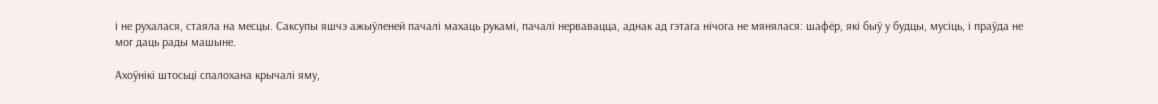і не рухалася, стаяла на месцы. Саксупы яшчэ ажыўленей пачалі махаць рукамі, пачалі нервавацца, аднак ад гэтага нічога не мянялася: шафёр, які быў у будцы, мусіць, і праўда не мог даць рады машыне.

Ахоўнікі штосьці спалохана крычалі яму,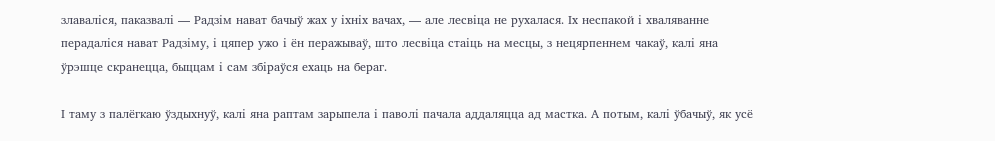злаваліся, паказвалі — Радзім нават бачыў жах у іхніх вачах, — але лесвіца не рухалася. Іх неспакой і хваляванне перадаліся нават Радзіму, і цяпер ужо і ён перажываў, што лесвіца стаіць на месцы, з нецярпеннем чакаў, калі яна ўрэшце скранецца, быццам і сам збіраўся ехаць на бераг.

І таму з палёгкаю ўздыхнуў, калі яна раптам зарыпела і паволі пачала аддаляцца ад мастка. А потым, калі ўбачыў, як усё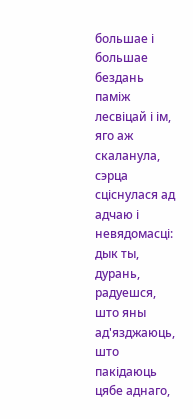большае і большае бездань паміж лесвіцай і ім, яго аж скаланула, сэрца сціснулася ад адчаю і невядомасці: дык ты, дурань, радуешся, што яны ад'язджаюць, што пакідаюць цябе аднаго,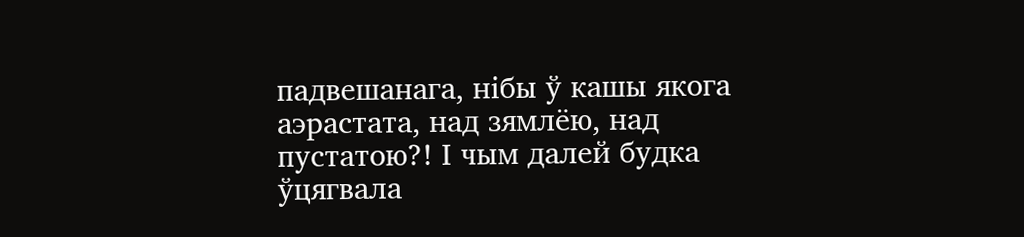падвешанага, нібы ў кашы якога аэрастата, над зямлёю, над пустатою?! І чым далей будка ўцягвала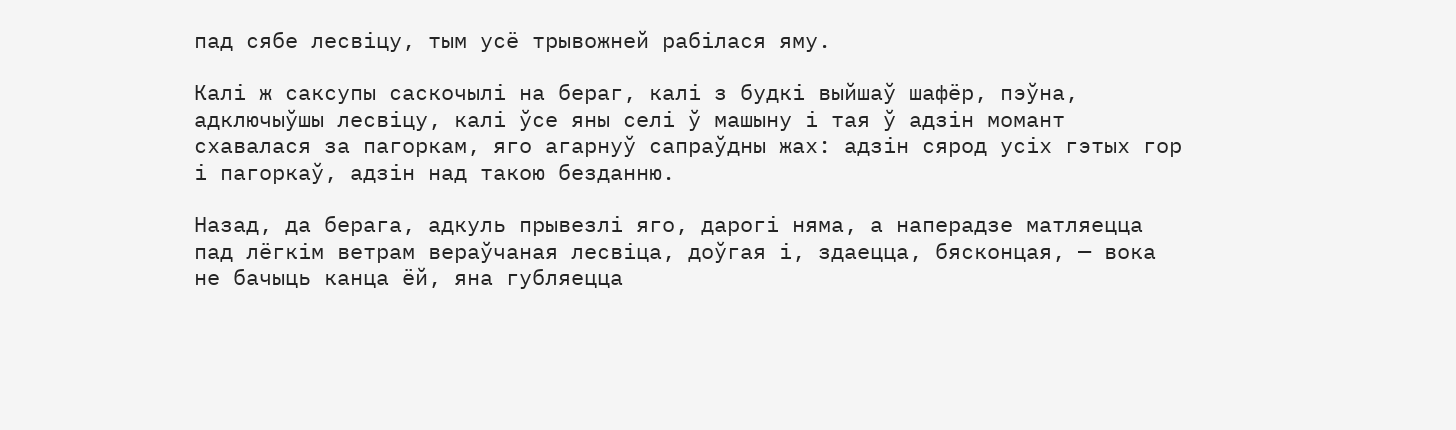пад сябе лесвіцу, тым усё трывожней рабілася яму.

Калі ж саксупы саскочылі на бераг, калі з будкі выйшаў шафёр, пэўна, адключыўшы лесвіцу, калі ўсе яны селі ў машыну і тая ў адзін момант схавалася за пагоркам, яго агарнуў сапраўдны жах: адзін сярод усіх гэтых гор і пагоркаў, адзін над такою безданню.

Назад, да берага, адкуль прывезлі яго, дарогі няма, а наперадзе матляецца пад лёгкім ветрам вераўчаная лесвіца, доўгая і, здаецца, бясконцая, — вока не бачыць канца ёй, яна губляецца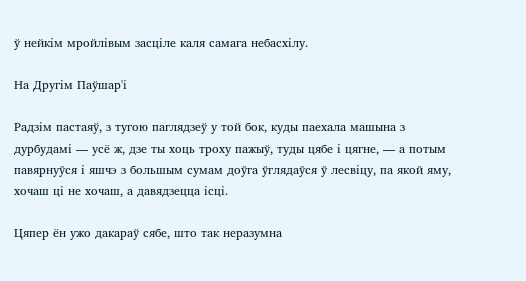ў нейкім мройлівым засціле каля самага небасхілу.

На Другім Паўшар'і

Радзім пастаяў, з тугою паглядзеў у той бок, куды паехала машына з дурбудамі — усё ж, дзе ты хоць троху пажыў, туды цябе і цягне, — а потым павярнуўся і яшчэ з большым сумам доўга ўглядаўся ў лесвіцу, па якой яму, хочаш ці не хочаш, а давядзецца ісці.

Цяпер ён ужо дакараў сябе, што так неразумна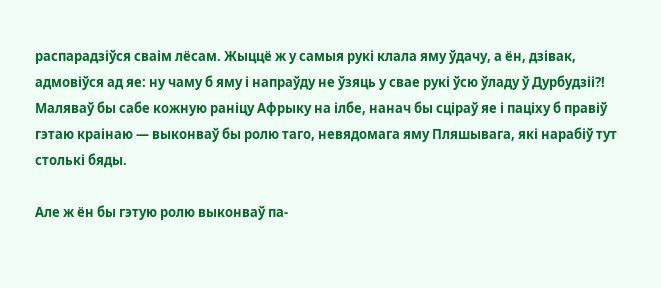распарадзіўся сваім лёсам. Жыццё ж у самыя рукі клала яму ўдачу, а ён, дзівак, адмовіўся ад яе: ну чаму б яму і напраўду не ўзяць у свае рукі ўсю ўладу ў Дурбудзіі?! Маляваў бы сабе кожную раніцу Афрыку на ілбе, нанач бы сціраў яе і паціху б правіў гэтаю краінаю — выконваў бы ролю таго, невядомага яму Пляшывага, які нарабіў тут столькі бяды.

Але ж ён бы гэтую ролю выконваў па-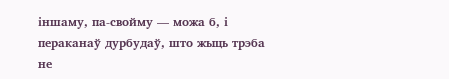іншаму, па-свойму — можа б, і пераканаў дурбудаў, што жыць трэба не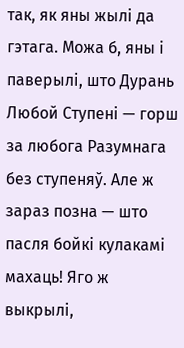так, як яны жылі да гэтага. Можа б, яны і паверылі, што Дурань Любой Ступені — горш за любога Разумнага без ступеняў. Але ж зараз позна — што пасля бойкі кулакамі махаць! Яго ж выкрылі,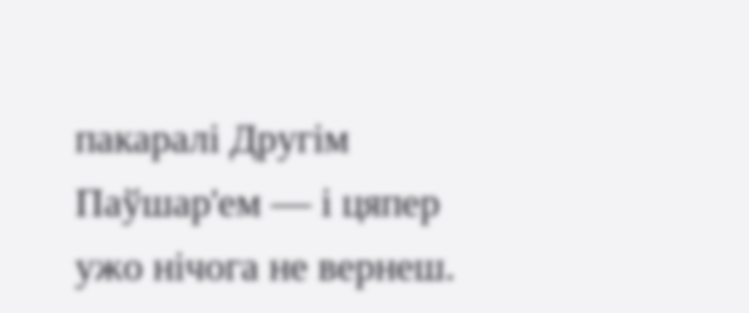пакаралі Другім Паўшар'ем — і цяпер ужо нічога не вернеш.